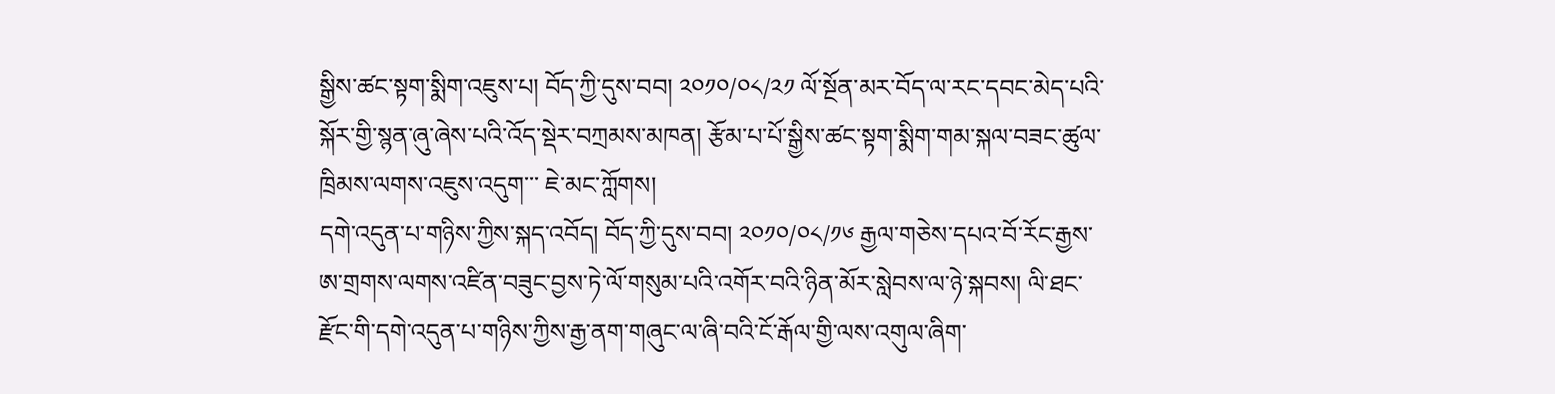སྒྱིས་ཚང་སྟག་སྨིག་འཇུས་པ། བོད་ཀྱི་དུས་བབ། ༢༠༡༠/༠༨/༢༡ ལོ་སྔོན་མར་བོད་ལ་རང་དབང་མེད་པའི་སྐོར་གྱི་སྙན་ཞུ་ཞེས་པའི་འོད་སྡེར་བཀྲམས་མཁན། རྩོམ་པ་པོ་སྒྱིས་ཚང་སྟག་སྨིག་གམ་སྐལ་བཟང་ཚུལ་ཁྲིམས་ལགས་འཇུས་འདུག་་་ ཇེ་མང་ཀློགས།
དགེ་འདུན་པ་གཉིས་ཀྱིས་སྐད་འབོད། བོད་ཀྱི་དུས་བབ། ༢༠༡༠/༠༨/༡༦ རྒྱལ་གཅེས་དཔའ་བོ་རོང་རྒྱས་ཨ་གྲགས་ལགས་འཛིན་བཟུང་བྱས་ཏེ་ལོ་གསུམ་པའི་འགོར་བའི་ཉིན་མོར་སླེབས་ལ་ཉེ་སྐབས། ལི་ཐང་རྫོང་གི་དགེ་འདུན་པ་གཉིས་ཀྱིས་རྒྱ་ནག་གཞུང་ལ་ཞི་བའི་ངོ་རྒོལ་གྱི་ལས་འགུལ་ཞིག་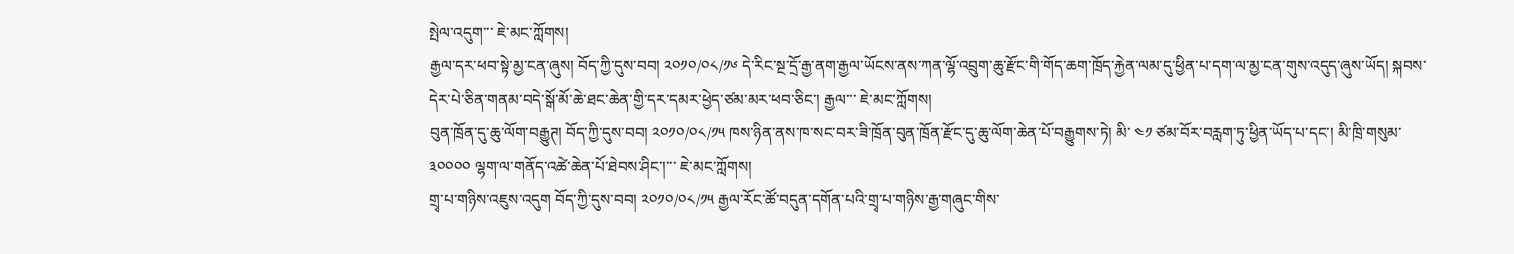སྤེལ་འདུག་་་ ཇེ་མང་ཀློགས།
རྒྱལ་དར་ཕབ་སྟེ་མྱ་ངན་ཞུས། བོད་ཀྱི་དུས་བབ། ༢༠༡༠/༠༨/༡༦ དེ་རིང་སྔ་དྲོ་རྒྱ་ནག་རྒྱལ་ཡོངས་ནས་ཀན་ལྷོ་འབྲུག་ཆུ་རྫོང་གི་གོད་ཆག་ཁྲོད་རྐྱེན་ལམ་དུ་ཕྱིན་པ་དག་ལ་མྱ་ངན་གུས་འདུད་ཞུས་ཡོད། སྐབས་དེར་པེ་ཅིན་གནམ་བདེ་སྒོ་མོ་ཆེ་ཐང་ཆེན་གྱི་དར་དམར་ཕྱེད་ཙམ་མར་ཕབ་ཅིང་། རྒྱལ་་་ ཇེ་མང་ཀློགས།
བུན་ཁྲོན་དུ་ཆུ་ལོག་བརྒྱུཊ། བོད་ཀྱི་དུས་བབ། ༢༠༡༠/༠༨/༡༥ ཁས་ཉིན་ནས་ཁ་སང་བར་ཟི་ཁྲོན་བུན་ཁྲོན་རྫོང་དུ་ཆུ་ལོག་ཆེན་པོ་བརྒྱུགས་ཏེ། མི་ ༤༡ ཙམ་བོར་བརླག་ཏུ་ཕྱིན་ཡོད་པ་དང་། མི་ཁྲི་གསུམ་ ༣༠༠༠༠ ལྷག་ལ་གནོད་འཚེ་ཆེན་པོ་ཐེབས་ཤིང་།་་་ ཇེ་མང་ཀློགས།
གྲྭ་པ་གཉིས་འཇུས་འདུག བོད་ཀྱི་དུས་བབ། ༢༠༡༠/༠༨/༡༥ རྒྱལ་རོང་ཚོ་བདུན་དགོན་པའི་གྲྭ་པ་གཉིས་རྒྱ་གཞུང་གིས་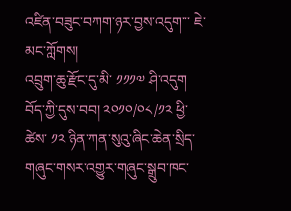འཛིན་བཟུང་བཀག་ཉར་བྱས་འདུག་་་ ཇེ་མང་ཀློགས།
འབྲུག་ཆུ་རྫོང་དུ་མི་ ༡༡༡༧ ཤི་འདུག བོད་ཀྱི་དུས་བབ། ༢༠༡༠/༠༨/༡༢ ཕྱི་ཚེས་ ༡༢ ཉིན་ཀན་སུའུ་ཞིང་ཆེན་སྲིད་གཞུང་གསར་འགྱུར་གཞུང་སྒྲུབ་ཁང་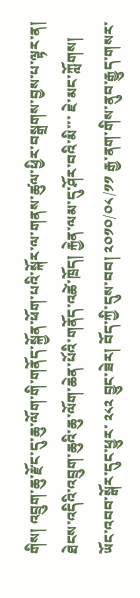གིས། འབྲུག་ཆུ་རྫོང་དུ་ཆུ་ལོག་གི་གནོད་སྐྱོན་ཕོག་པའི་སྐོར་ལ་གནས་ཚུལ་ཕྱིར་བསྒྲགས་བྱས་པ་ལྟར་ན། ཐེངས་འདིའི་འབྲུག་ཆུའི་ཆུ་ལོག་ཆེན་པོའི་གནོད་འཚེ་ཁྲོད། རྐྱེན་ལམ་དུ་ཤོར་བའི་མི་་་ ཇེ་མང་ཀློགས།
ཡོང་འབབ་སྒོར་དུང་ཕྱུར་ ༢༨༢ བྱུང་ཟེར། བོད་ཀྱི་དུས་བབ། ༢༠༡༠/༠༨/༡༡ རྒྱ་ནག་གིས་ནུབ་རྒྱུད་གསར་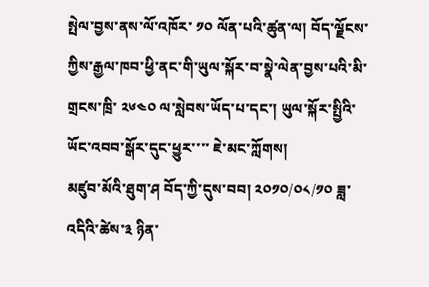སྤེལ་བྱས་ནས་ལོ་འཁོར་ ༡༠ ལོན་པའི་ཚུན་ལ། བོད་ལྗོངས་ཀྱིས་རྒྱལ་ཁབ་ཕྱི་ནང་གི་ཡུལ་སྐོར་བ་སྣེ་ལེན་བྱས་པའི་མི་གྲངས་ཁྲི་ ༢༦༤༠ ལ་སླེབས་ཡོད་པ་དང་། ཡུལ་སྐོར་སྤྱིའི་ཡོང་འབབ་སྒོར་དུང་ཕྱུར་་་་ ཇེ་མང་ཀློགས།
མཛུབ་མོའི་ཐུག་ཤ བོད་ཀྱི་དུས་བབ། ༢༠༡༠/༠༨/༡༠ ཟླ་འདིའི་ཚེས་༣ ཉིན་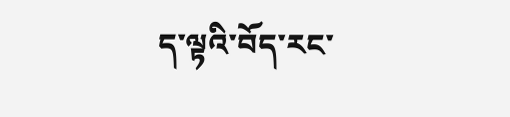ད་ལྟའི་བོད་རང་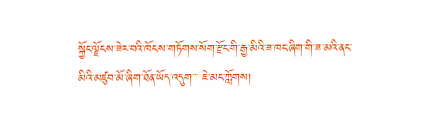སྐྱོང་ལྗོངས་ཟེར་བའི་ཁོངས་གཏོགས་སོག་རྫོང་གི་རྒྱ་མིའི་ཟ་ཁང་ཞིག་གི་ཟ་མའི་ནང་མིའི་མཛུབ་མོ་ཞིག་ཐོན་ཡོད་འདུག་་་ ཇེ་མང་ཀློགས།